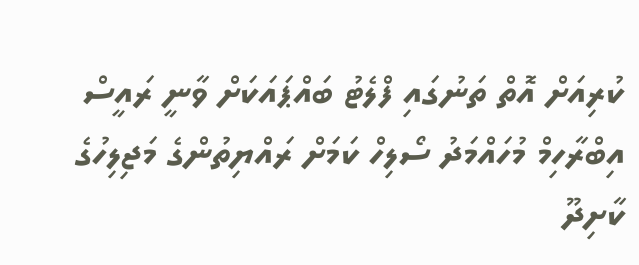ކުރިއަށް އޮތް ތަނުގައި ފްލެޓު ބައްޕައަކަށް ވާނީ ރައީސް އިބްރާހިމް މުހައްމަދު ސޯލިހް ކަމަށް ރައްޔިތުންގެ މަޖިލިހުގެ ކާށިދޫ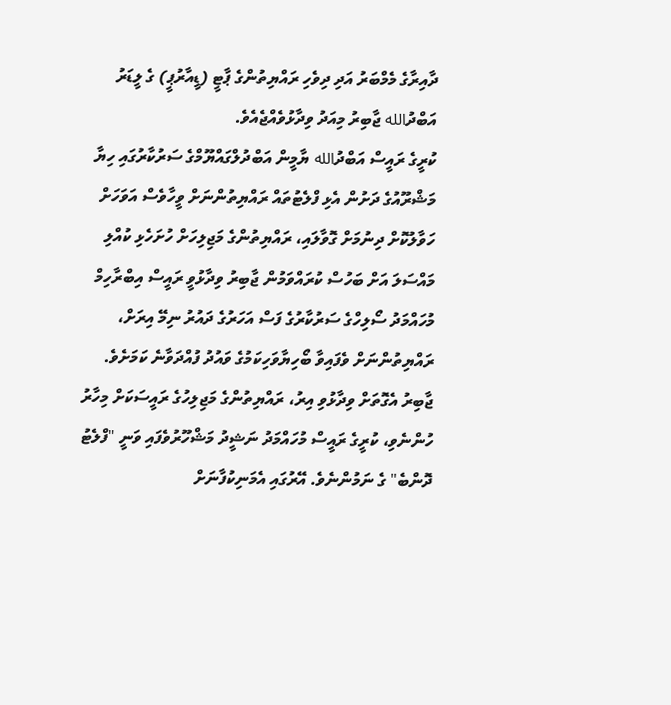ދާއިރާގެ މެމްބަރު އަދި ދިވެހި ރައްޔިތުންގެ ޕާޓީ (ޑީއާރުޕީ) ގެ ލީޑަރު އަބްދުالله ޖާބިރު މިއަދު ވިދާޅުވެއްޖެއެވެ.
ކުރީގެ ރައީސް އަބްދުالله ޔާމީން އަބްދުލްގައްޔޫމްގެ ސަރުކާރުގައި ހިޔާ މަޝްރޫއުގެ ދަށުން އެޅި ފްލެޓުތައް ރައްޔިތުންނަށް ވީހާވެސް އަވަހަށް ހަވާލުކޮށް ދިނުމަށް ގޮވާލައި، ރައްޔިތުންގެ މަޖިލިހަށް ހުށަހެޅި ކުއްލި މައްސަލަ އަށް ބަހުސް ކުރައްވަމުން ޖާބިރު ވިދާޅުވީ ރައީސް އިބްރާހިމް މުހައްމަދު ސޯލިހްގެ ސަރުކާރުގެ ފަސް އަހަރުގެ ދައުރު ނިމޭ އިރަށް، ރައްޔިތުންނަށް ވެފައިވާ ބޯހިޔާވަހިކަމުގެ ވައުދު ފުއްދަވާނެ ކަމަށެވެ.
ޖާބިރު އެގޮތަށް ވިދާޅުވި އިރު، ރައްޔިތުންގެ މަޖިލިހުގެ ރައީސަކަށް މިހާރު ހުންނެވި، ކުރީގެ ރައީސް މުހައްމަދު ނަޝީދު މަޝްހޫރުވެފައި ވަނީ "ފްލެޓު ދޮންބެ" ގެ ނަމުންނެވެ. އޭރުގައި އެމަނިކުފާނަށް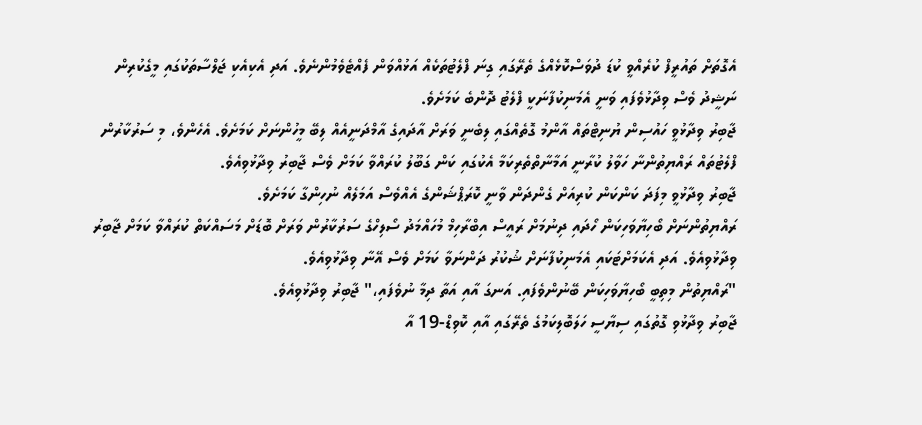އެގޮތަށް ތައުރީފް ކުރެއްވީ ކުޑަ ދުވަސްކޮޅެއްގެ ތެރޭގައި ގިނަ ފްލެޓުތަކެއް އަޅުއްވަން ފެއްޓެވެމުންނެވެ. އަދި އެކިއެކި ޖަލްސާތަކުގައި މީގެކުރިން ނަޝީދު ވެސް ވިދާޅުވެފައި ވަނީ އެމަނިކުފާނަކީ ފްލެޓު ދޮންބެ ކަމަށެވެ.
ޖާބިރު ވިދާޅުވީ ހައުސިން ޔުނިޓްތައް އާންމު ގޮތެއްގައި ލިބެނީ ވަރަށް އާދައިގެ އާމްދަނީއެއް ލިބޭ މީހުންނަށް ކަމަށެވެ. އެހެންވެ، މި ސަރުކާރުން ފްލެޓުތައް ރައްޔިތުންނާ ހަވާލު ކުރާނީ އަމާނާތްތެރިކަމާ އެކުގައި ކަން ގަބޫލު ކުރައްވާ ކަމަށް ވެސް ޖާބިރު ވިދާޅުވިއެވެ.
ޖާބިރު ވިދާޅުވީ މިފަދަ ކަންކަން ކުރިއަށް ގެންދަން ވާނީ ކޮރަޕްޝަންގެ އެއްވެސް އަމަލެއް ނުހިންގާ ކަމަށެވެ.
ރައްޔިތުންނަށް ބޯހިޔާވަހިކަން ހޯދައި ދިނުމަށް ރައީސް އިބްރާހިމް މުހައްމަދު ސޯލިހްގެ ސަރުކާރުން ވަރަށް ބޮޑަށް މަސައްކަތް ކުރައްވާ ކަމަށް ޖާބިރު ވިދާޅުވިއެވެ. އަދި އެކަމަށްޓަކައި އެމަނިކުފާނަށް ޝުކުރު ދަންނަވާ ކަމަށް ވެސް އޭނާ ވިދާޅުވިއެވެ.
"ރައްޔިތުން މިތިބީ ބޯހިޔާވަހިކަން ބޭނުންވެފައި. އަނގަ އާއި އަތާ ދިމާ ނުވެފައި،" ޖާބިރު ވިދާޅުވިއެވެ.
ޖާބިރު ވިދާޅުވި ގޮތުގައި ސިޔާސީ ހަލަބޮލިކަމުގެ ތެރޭގައި އާއި ކޮވިޑް-19 އާ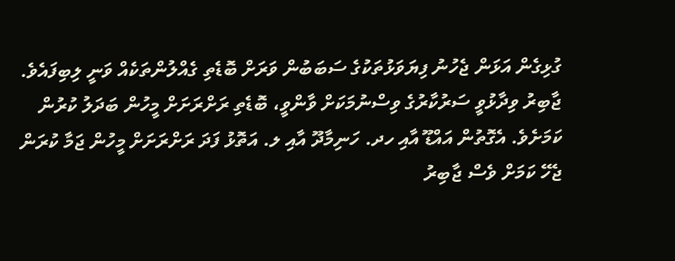ގުޅިގެން އަޅަން ޖެހުނު ފިޔަވަޅުތަކުގެ ސަބަބުން ވަރަށް ބޮޑެތި ގެއްލުންތަކެއް ވަނީ ލިބިފައެވެ.
ޖާބިރު ވިދާޅުވީ ސަރުކާރުގެ ވިސްނުމަކަށް ވާންވީ، ބޮޑެތި ރަށްރަށަށް މީހުން ބަދަލު ކުރުން ކަމަށެވެ. އެގޮތުން އައްޑޫ އާއި ހދ. ހަނިމާދޫ އާއި ލ. އަތޮޅު ފަދަ ރަށްރަށަށް މީހުން ޖަމާ ކުރަން ޖެހޭ ކަމަށް ވެސް ޖާބިރު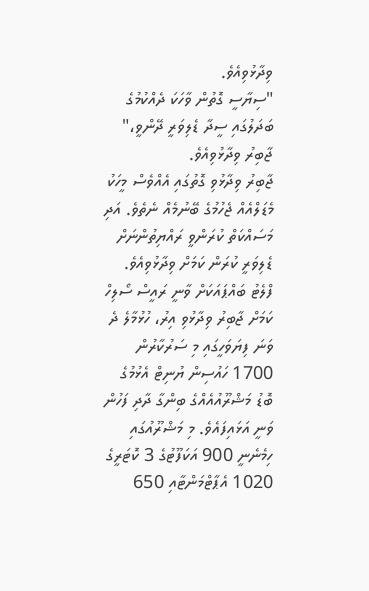ވިދާޅުވިއެވެ.
"ސިޔާސީ ގޮތުން ވާހަކަ ދެއްކުމުގެ ބަދަލުގައި ސީދާ ޑެލިވަރީ ދޭންވީ،" ޖާބިރު ވިދާޅުވިއެވެ.
ޖާބިރު ވިދާޅުވި ގޮތުގައި އެއްވެސް މީހަކު މެޑަލްއެއް ޖެހުމުގެ ބޭނުމެއް ނެތެވެ. އަދި މަސައްކަތް ކުރަންވީ ރައްޔިތުންނަށް ޑެލިވަރީ ކުރަން ކަމަށް ވިދާޅުވިއެވެ.
ފްލެޓު ބައްޕައަކަށް ވާނީ ރައީސް ސޯލިހް ކަމަށް ޖާބިރު ވިދާޅުވި އިރު، ހުޅުމާލެ ދެ ވަނަ ފިޔަވަހީގައި މި ސަރުކާރުން 1700 ހައުސިން ޔުނިޓް އެޅުމުގެ ބޮޑު މަޝްރޫއުއެއްގެ ބިންގާ ދާދި ފަހުން ވަނީ އަޅައިފައެވެ. މި މަޝްރޫއުގައި ހިމެނެނީ 900 އަކަފޫޓުގެ 3 ކޮޓަރީގެ 1020 އެޕާޓްމަންޓާއި 650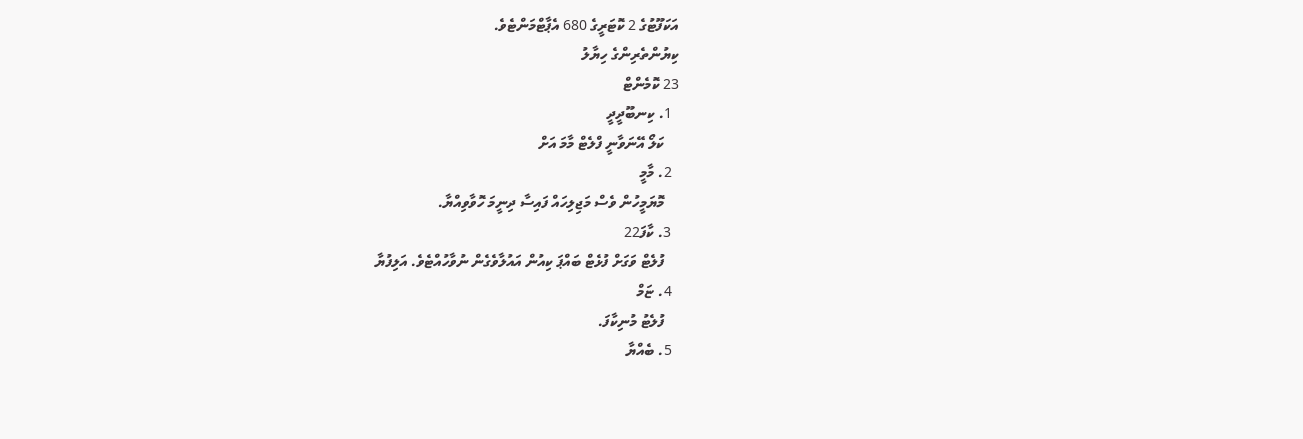އަކަފޫޓުގެ 2 ކޮޓަރީގެ 680 އެޕާޓްމަންޓެވެ.
ކިޔުންތެރިންގެ ހިޔާލު
23 ކޮމެންޓް
  1. ކިނބޫދީދީ
    ކަލޯ އޭނަވާނީ ފްލެޓް މާމަ އަށް
  2. މާމީ
    މޮޔަމީހުން ވެސް މަޖިލިހައް ފައިސާ ދިނީމަ ހޮވާވިއްޔާ.
  3. ކާފަ22
    ފުލެޓް ވަގަށް ފުޅެޓް ބައްޕަ ކިއުން އައުލާވެގެން ނުވާހުއްޓެވެ. އަލިފުޔާ
  4. ޏަމް
    ފުލެޓު މުނިކާފަ.
  5. ބެއްޔާ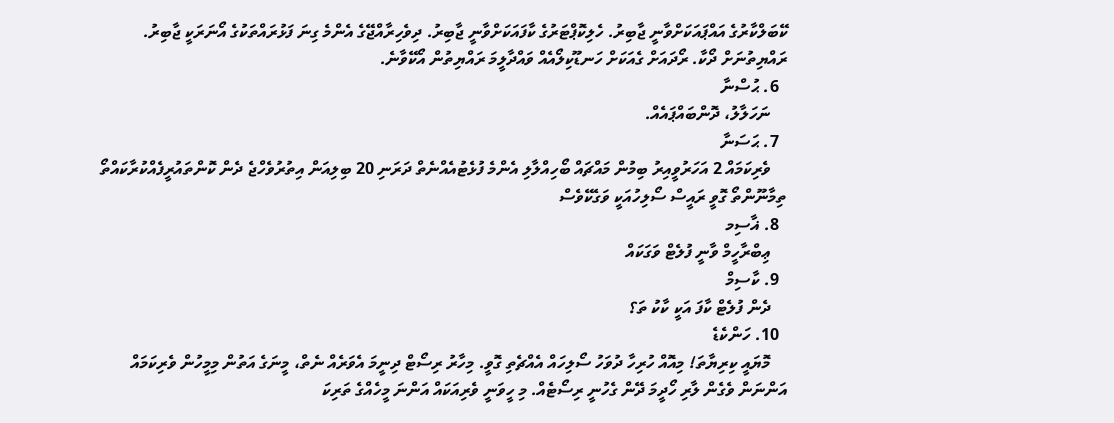ކޭބަލްކާރުގެ އައްޕައަކަށްވާނީ ޖާބިރު. ހެލިކޮޕްޓަރުގެ ކާފައަކަށްވާނީ ޖާބިރު. ދިވެހިރާއްޖޭގެ އެންމެ ގިނަ ފަޅުރައްތަކުގެ އޯނަރަކީ ޖާބިރު. ރައްޔިތުނަށް ދޯކާ. ރޯދައަށް ގެއަކަށް ހަނޑޫކިލޯއެއް ވައްދާލީމަ ރައްޔިތުން އޯކޭވާނެ.
  6. ޙުސްނާ
    ނަހަލާލު، ދޮންބައްޕައެއް.
  7. ޙަސަނާ
    ވެރިކަމައް 2 އަހަރުވީއިރު ބިމުން މައްޗައް ބޯހިއްލާލި އެންމެ ފުޅެޓުއެއްނެތް ދަރަނި 20 ބިލިއަން އިތުރުވެހްޖެ ދެން ކޮންތައުރީފެއްކުރާކައްތޯ ތިމާނޫންތޯ ގޮވީ ރައީސް ސޯލިހުއަކީ ވަގެކޭވެސް
  8. ޣާސިމ
    ޢިބްރާހީމް ވާނީ ފުލެޓް ވަގަކައް
  9. ކާސިމް
    ދެން ފުލެޓް ކާފަ އަކީ ކާކު ތަ؟
  10. ހަންކެޑެ
    މޮޔައީ ކިރިޔާތަ! މިއޮއް ހުރިހާ ދުވަހު ސޯލިހައް އެއްޗެތި ގޮވީ. މިހާރު ރިސޯޓް ދިނީމަ އެވަރެއް ނެތް، މީނަގެ އަތުން މިމީހުން ވެރިކަމައް އަންނަން ވެގެން ލާރި ހޯދީމަ ދޭން ގެހުނީ ރިސޯޓެއް. މި ހީވަނީ ވެރިއަކައް އަންނަ މީހެއްގެ ތަރިކަ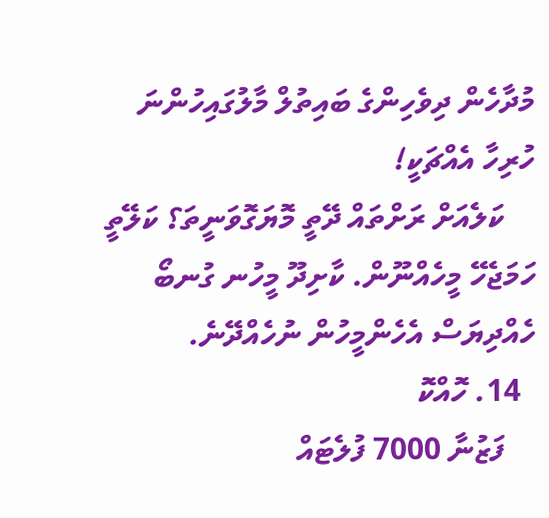މުދާހެން ދިވެހިންގެ ބައިތުލް މާލުގައިހުންނަ ހުރިހާ އެއްޗަކީ!
    ކަލެއަށް ރަށްތައް ދޭތީ މޮޔަގޮވަނީތަ؟ ކަލޭތީ ހަމަޖެހޭ މީހެއްނޫން. ކާށިދޫ މީހުނ ގުނބޯ ހެއްދިޔަސް އެހެންމީހުން ނުހެއްދޭނެ.
  14. ހޮއްކޮ
    ފަޒުނާ 7000 ފުލެޓައް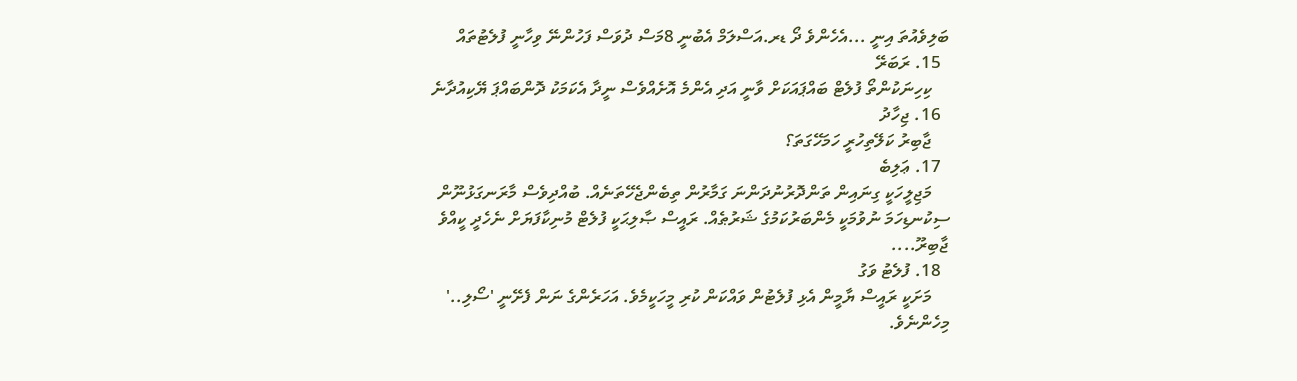ބަލިވެއުތަ އިނީ ...އެހެންވެ ދޯ ޑރ.އަސްލަމް އެބުނީ 8މަސް ދުވަސް ފަހުންނޭ ވިހާނީ ފުލެޓުތައް
  15. ރަބަރޭ
    ކިހިނަކުންތޯ ފުލެޓް ބައްޕައަކަށް ވާނީ އަދި އެންމެ އޮށެއްވެސް ނީދާ އެކަމަކު ދޮންބައްޕަ ޔޭކިއުދާނެ
  16. ޖިހާދު
    ޖާބިރު ކަލޭތިހުރީ ހަމަހޭގަތަ؟
  17. ޢަލިބެ
    މަޖިލީހަކީ ގިނައިން ތަންދޮރުނުދަންނަ ގަމާރުން ތިބެންޖެހޭތަނެއް. ބުއްދިވެސް މާރަނގަޅުނޫން ސިކުނޑިހަމަ ނުވުމަކީ މެންބަރުކަމުގެ ޝަރުޠެއް. ރައީސް ޞާލިޙަކީ ފުލެޓް މުނިކާފަޔަށް ނެހެދީ ކީއްވެ ޖާބިރޫ....
  18. ފުލެޓު ވަގު
    މަށަކީ ރައީސް ޔާމީން އެޅި ފުލެޓުން ވައްކަން ކުރި މީހަކީމެވެ. އަހަރެންގެ ނަން ފެށޭނީ 'ސޯލި..' މިހެންނެވެ.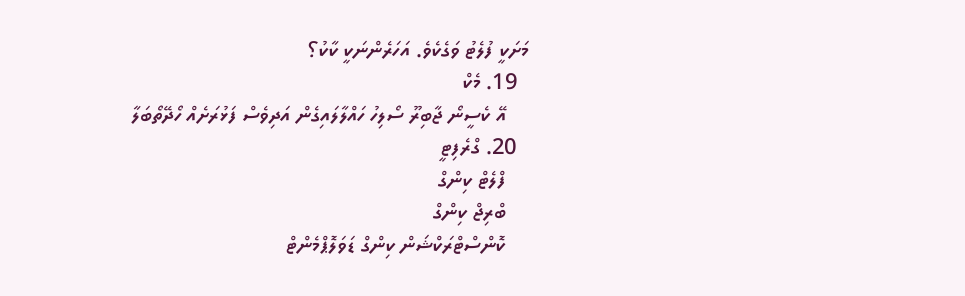މަށަކީ ފުލެޓު ވަގެކެވެ. އަހަރެންނަކީ ކާކު؟
  19. މެކް
    އޭ ކެސީނޯ ޖާބިރޫ ސޯލިހު ހައްލާލައިގެން އަދިވެސް ފަޅުރަށެއް ހޯދޭތޯބަލާ
  20. ގްރެފިޓީ
    ފްލެޓް ކިންގް
    ބްރިޖް ކިންގް
    ކޮންސްޓްރަކްޝަން ކިންގް ޑަވަލޮޕްމެންޓް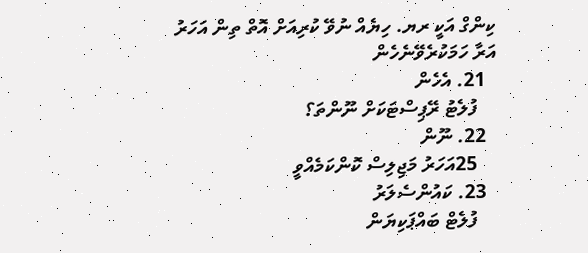ކިންގް އަކީ ރޔ. ހިޔެއް ނުވޭ ކުރިއަށް އޮތް ތިން އަހަރު އަރާ ހަމަކުރެވޭނެހެން
  21. އެހެން
    ފުލެޓު ރޭޕިސްޓަކަށް ނޫންތަ؟
  22. ނޫން
    25އަހަރު މަޖިލިސް ކޮންކަމެއްވީ
  23. ކައުންސެލަރު
    ފުލެޓް ބައްޕަކިޔަން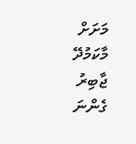މަށަށް މާކަމުދޭ ޖާބިރު ގެންނަ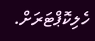ހެލިކޮޕްޓަރަށް.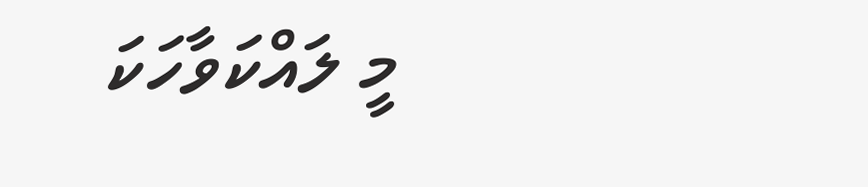މީ ލައްކަވާހަކަ